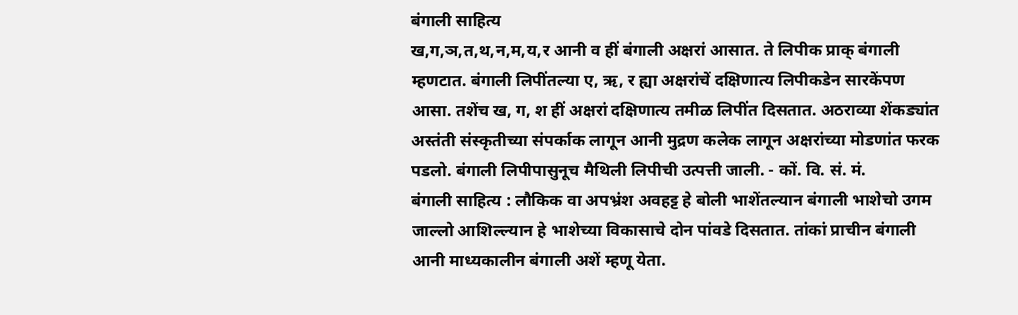बंगाली साहित्य
ख,ग,ञ,त,थ,न,म,य,र आनी व हीं बंगाली अक्षरां आसात. ते लिपीक प्राक् बंगाली म्हणटात. बंगाली लिपींतल्या ए, ऋ, र ह्या अक्षरांचें दक्षिणात्य लिपीकडेन सारकेंपण आसा. तशेंच ख, ग, श हीं अक्षरां दक्षिणात्य तमीळ लिपींत दिसतात. अठराव्या शेंकड्यांत अस्तंती संस्कृतीच्या संपर्काक लागून आनी मुद्रण कलेक लागून अक्षरांच्या मोडणांत फरक पडलो. बंगाली लिपीपासुनूच मैथिली लिपीची उत्पत्ती जाली. - कों. वि. सं. मं.
बंगाली साहित्य : लौकिक वा अपभ्रंश अवहट्ट हे बोली भाशेंतल्यान बंगाली भाशेचो उगम जाल्लो आशिल्ल्यान हे भाशेच्या विकासाचे दोन पांवडे दिसतात. तांकां प्राचीन बंगाली आनी माध्यकालीन बंगाली अशें म्हणू येता.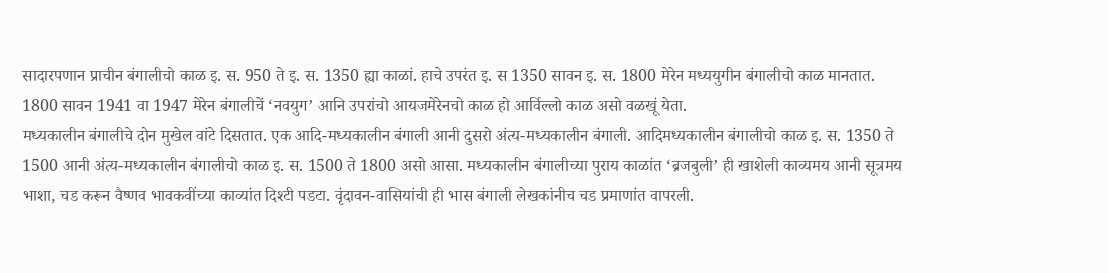सादारपणान प्राचीन बंगालीचो काळ इ. स. 950 ते इ. स. 1350 ह्या काळां. हाचे उपरंत इ. स 1350 सावन इ. स. 1800 मेरेन मध्ययुगीन बंगालीचो काळ मानतात. 1800 सावन 1941 वा 1947 मेरेन बंगालीचें ‘नवयुग’ आनि उपरांचो आयजमेरेनचो काळ हो आर्विल्लो काळ असो वळखूं येता.
मध्यकालीन बंगालीचे दोन मुखेल वांटे दिसतात. एक आदि-मध्यकालीन बंगाली आनी दुसरो अंत्य-मध्यकालीन बंगाली. आदिमध्यकालीन बंगालीचो काळ इ. स. 1350 ते 1500 आनी अंत्य-मध्यकालीन बंगालीचो काळ इ. स. 1500 ते 1800 असो आसा. मध्यकालीन बंगालीच्या पुराय काळांत ‘ब्रजबुली’ ही खाशेली काव्यमय आनी सूत्रमय भाशा, चड करून वैष्णव भावकवींच्या काव्यांत दिश्टी पडटा. वृंदावन-वासियांची ही भास बंगाली लेखकांनीच चड प्रमाणांत वापरली.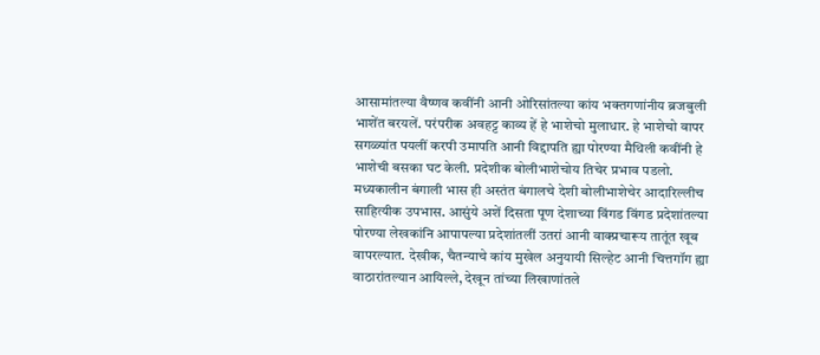आसामांतल्या वैष्णव कवींनी आनी ओरिसांतल्या कांय भक्तगणांनीय ब्रजबुली भाशेंत बरयलें. परंपरीक अवहट्ट काव्य हें हे भाशेचो मुलाधार. हे भाशेचो वापर सगळ्यांत पयलीं करपी उमापति आनी विद्दापति ह्या पोरण्या मैथिली कवींनी हे भाशेची बसका घट केली. प्रदेशीक बोलीभाशेचोय तिचेर प्रभाव पडलो.
मध्यकालीन बंगाली भास ही अस्तंत बंगालचे देशी बोलीभाशेचेर आदारिल्लीच साहित्यीक उपभास. आसुंये अशें दिसता पूण देशाच्या विंगड विंगड प्रदेशांतल्या पोरण्या लेखकांनि आपापल्या प्रदेशांतलीं उतरां आनी वाक्प्रचारूय तातूंत खूब वापरल्यात. देखीक, चैतन्याचे कांय मुखेल अनुयायी सिल्हेट आनी चित्तगॉग ह्या वाठारांतल्यान आयिल्ले, देखून तांच्या लिखाणांतले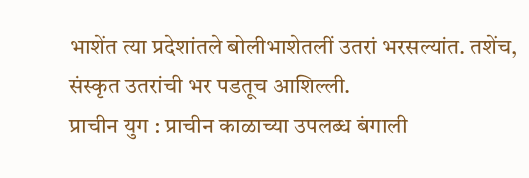भाशेंत त्या प्रदेशांतले बोलीभाशेतलीं उतरां भरसल्यांत. तशेंच, संस्कृत उतरांची भर पडतूच आशिल्ली.
प्राचीन युग : प्राचीन काळाच्या उपलब्ध बंगाली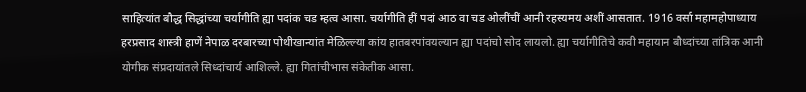साहित्यांत बौद्ध सिद्धांच्या चर्यागीति ह्या पदांक चड म्हत्व आसा. चर्यागीति हीं पदां आठ वा चड ओलींचीं आनी रहस्यमय अशीं आसतात. 1916 वर्सा महामहोपाध्याय हरप्रसाद शास्त्री हाणें नेपाळ दरबारच्या पोथीखान्यांत मेळिल्ल्या कांय हातबरपांवयल्यान ह्या पदांचो सोद लायलो. ह्या चर्यागीतिचे कवी महायान बौध्दांच्या तांत्रिक आनी योगीक संप्रदायांतले सिध्दांचार्य आशिल्ले. ह्या गितांचीभास संकेतीक आसा.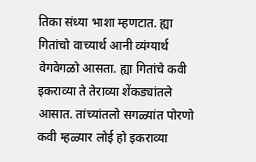तिका संध्या भाशा म्हणटात. ह्या गितांचो वाच्यार्थ आनी व्यंग्यार्थ वेगवेगळो आसता. ह्या गितांचे कवी इकराव्या ते तेराव्या शेंकड्यांतले आसात. तांच्यांतलो सगळ्यांत पोरणो कवी म्हळ्यार लोई हो इकराव्या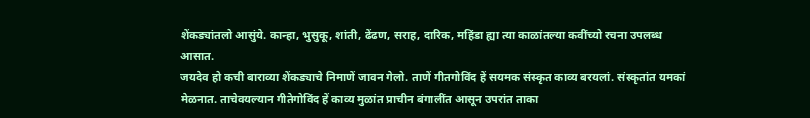शेंकड्यांतलो आसुंये. कान्हा, भुसुकू, शांती, ढेंढण, सराह, दारिक, महिंडा ह्या त्या काळांतल्या कवींच्यो रचना उपलब्ध आसात.
जयदेव हो कची बाराव्या शेंकड्याचे निमाणें जावन गेलो. ताणें गीतगोविंद हें सयमक संस्कृत काव्य बरयलां. संस्कृतांत यमकां मेळनात. ताचेवयल्यान गीतेगोविंद हें काव्य मुळांत प्राचीन बंगालींत आसून उपरांत ताका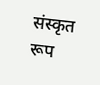संस्कृत रूप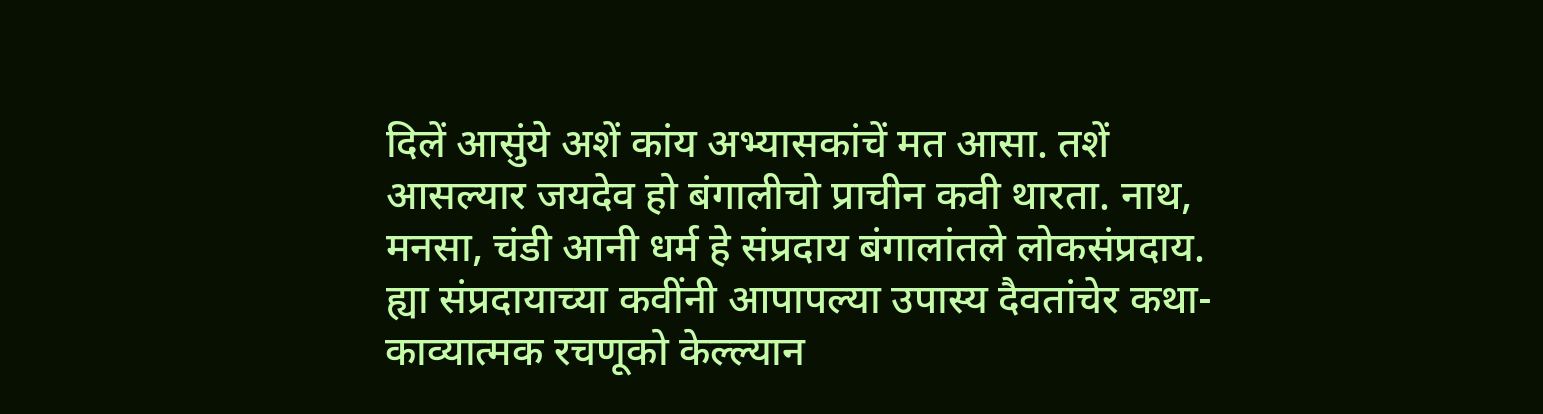दिलें आसुंये अशें कांय अभ्यासकांचें मत आसा. तशें आसल्यार जयदेव हो बंगालीचो प्राचीन कवी थारता. नाथ, मनसा, चंडी आनी धर्म हे संप्रदाय बंगालांतले लोकसंप्रदाय. ह्या संप्रदायाच्या कवींनी आपापल्या उपास्य दैवतांचेर कथा-काव्यात्मक रचणूको केल्ल्यान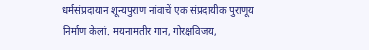धर्मसंप्रदायान शून्यपुराण नांवाचें एक संप्रदायीक पुराणूय निर्माण केलां. मयनामतीर गान, गोरक्षविजय,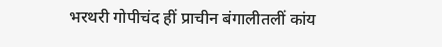भरथरी गोपीचंद हीं प्राचीन बंगालीतलीं कांय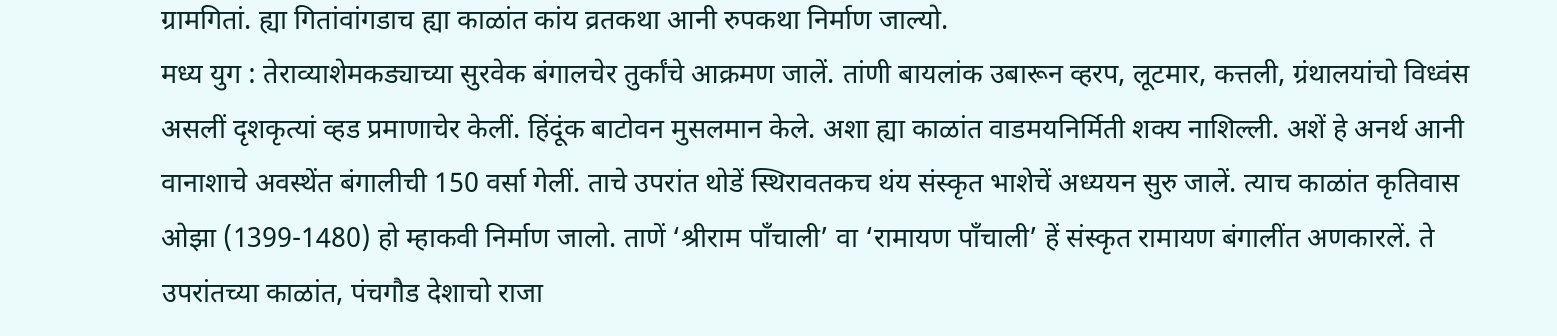ग्रामगितां. ह्या गितांवांगडाच ह्या काळांत कांय व्रतकथा आनी रुपकथा निर्माण जाल्यो.
मध्य युग : तेराव्याशेमकड्याच्या सुरवेक बंगालचेर तुर्कांचे आक्रमण जालें. तांणी बायलांक उबारून व्हरप, लूटमार, कत्तली, ग्रंथालयांचो विध्वंस असलीं दृशकृत्यां व्हड प्रमाणाचेर केलीं. हिंदूंक बाटोवन मुसलमान केले. अशा ह्या काळांत वाडमयनिर्मिती शक्य नाशिल्ली. अशें हे अनर्थ आनी वानाशाचे अवस्थेंत बंगालीची 150 वर्सा गेलीं. ताचे उपरांत थोडें स्थिरावतकच थंय संस्कृत भाशेचें अध्ययन सुरु जालें. त्याच काळांत कृतिवास ओझा (1399-1480) हो म्हाकवी निर्माण जालो. ताणें ‘श्रीराम पाँचाली’ वा ‘रामायण पाँचाली’ हें संस्कृत रामायण बंगालींत अणकारलें. ते उपरांतच्या काळांत, पंचगौड देशाचो राजा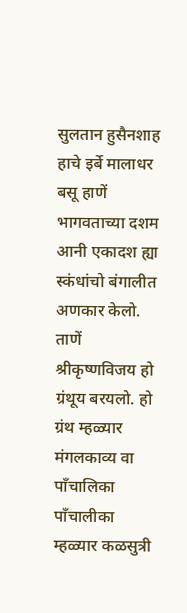सुलतान हुसैनशाह हाचे इर्बे मालाधर बसू हाणें भागवताच्या दशम आनी एकादश ह्या स्कंधांचो बंगालीत अणकार केलो. ताणें श्रीकृष्णविजय हो ग्रंथूय बरयलो. हो ग्रंथ म्हळ्यार मंगलकाव्य वा पाँचालिका पाँचालीका म्हळ्यार कळसुत्री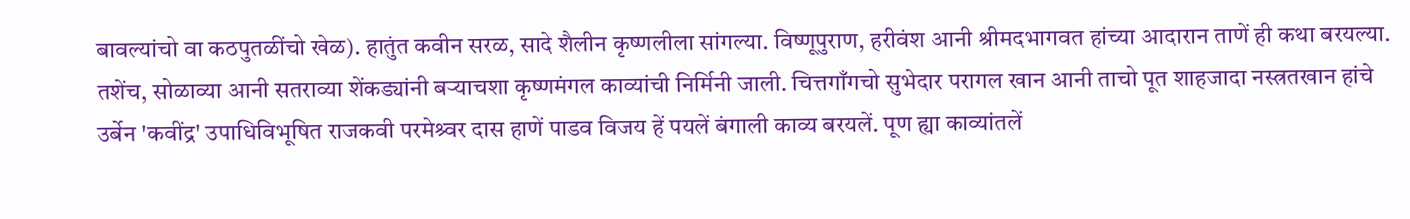बावल्यांचो वा कठपुतळींचो खेळ). हातुंत कवीन सरळ, सादे शैलीन कृष्णलीला सांगल्या. विष्णूपुराण, हरीवंश आनी श्रीमदभागवत हांच्या आदारान ताणें ही कथा बरयल्या. तशेंच, सोळाव्या आनी सतराव्या शेंकड्यांनी बऱ्याचशा कृष्णमंगल काव्यांची निर्मिनी जाली. चित्तगाँगचो सुभेदार परागल खान आनी ताचो पूत शाहजादा नस्त्रतखान हांचे उर्बेन 'कवींद्र' उपाधिविभूषित राजकवी परमेश्र्वर दास हाणें पाडव विजय हें पयलें बंगाली काव्य बरयलें. पूण ह्या काव्यांतलें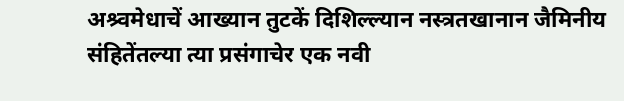अश्र्वमेधाचें आख्यान तुटकें दिशिल्ल्यान नस्त्रतखानान जैमिनीय संहितेंतल्या त्या प्रसंगाचेर एक नवी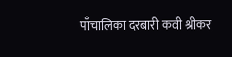पाँचालिका दरबारी कवी श्रीकर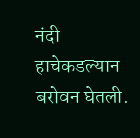नंदी हाचेकडल्यान बरोवन घेतली.